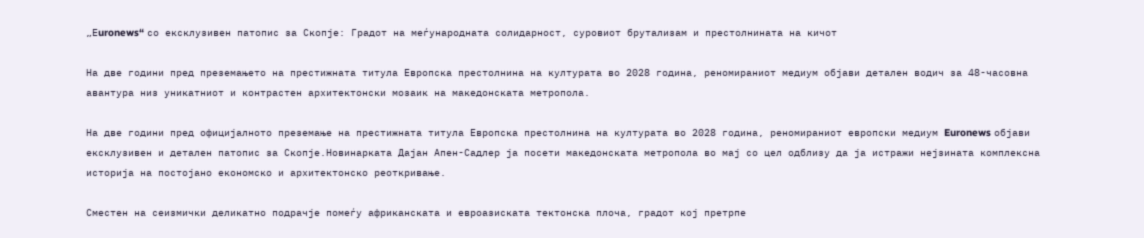„Еuronews“ со ексклузивен патопис за Скопје: Градот на меѓународната солидарност, суровиот брутализам и престолнината на кичот

На две години пред преземањето на престижната титула Европска престолнина на културата во 2028 година, реномираниот медиум објави детален водич за 48-часовна авантура низ уникатниот и контрастен архитектонски мозаик на македонската метропола.

На две години пред официјалното преземање на престижната титула Европска престолнина на културата во 2028 година, реномираниот европски медиум Euronews објави ексклузивен и детален патопис за Скопје.Новинарката Дајан Апен-Садлер ја посети македонската метропола во мај со цел одблизу да ја истражи нејзината комплексна историја на постојано економско и архитектонско реоткривање.

Сместен на сеизмички деликатно подрачје помеѓу африканската и евроазиската тектонска плоча, градот кој претрпе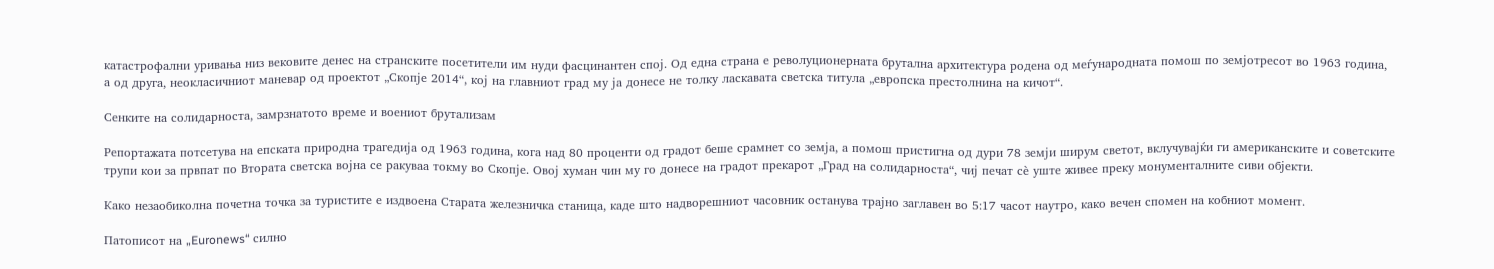катастрофални уривања низ вековите денес на странските посетители им нуди фасцинантен спој. Од една страна е револуционерната брутална архитектура родена од меѓународната помош по земјотресот во 1963 година, а од друга, неокласичниот маневар од проектот „Скопје 2014“, кој на главниот град му ја донесе не толку ласкавата светска титула „европска престолнина на кичот“.

Сенките на солидарноста, замрзнатото време и воениот брутализам

Репортажата потсетува на епската природна трагедија од 1963 година, кога над 80 проценти од градот беше срамнет со земја, а помош пристигна од дури 78 земји ширум светот, вклучувајќи ги американските и советските трупи кои за првпат по Втората светска војна се ракуваа токму во Скопје. Овој хуман чин му го донесе на градот прекарот „Град на солидарноста“, чиј печат сè уште живее преку монументалните сиви објекти.

Како незаобиколна почетна точка за туристите е издвоена Старата железничка станица, каде што надворешниот часовник останува трајно заглавен во 5:17 часот наутро, како вечен спомен на кобниот момент.

Патописот на „Euronews“ силно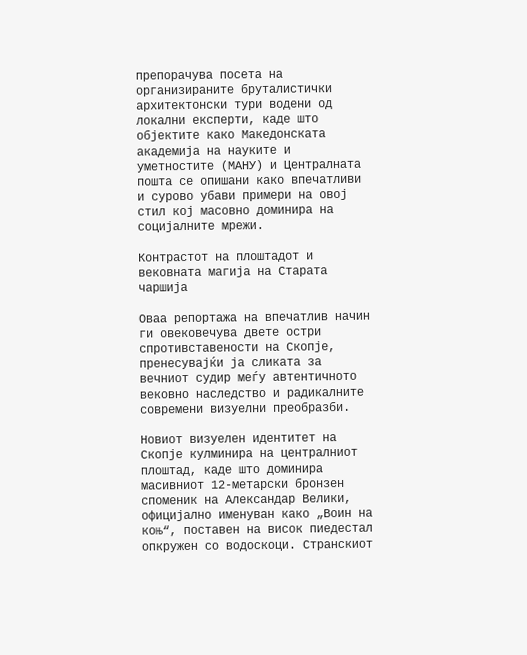препорачува посета на организираните бруталистички архитектонски тури водени од локални експерти, каде што објектите како Македонската академија на науките и уметностите (МАНУ) и Централната пошта се опишани како впечатливи и сурово убави примери на овој стил кој масовно доминира на социјалните мрежи.

Контрастот на плоштадот и вековната магија на Старата чаршија

Оваа репортажа на впечатлив начин ги овековечува двете остри спротивставености на Скопје, пренесувајќи ја сликата за вечниот судир меѓу автентичното вековно наследство и радикалните современи визуелни преобразби.

Новиот визуелен идентитет на Скопје кулминира на централниот плоштад, каде што доминира масивниот 12-метарски бронзен споменик на Александар Велики, официјално именуван како „Воин на коњ“, поставен на висок пиедестал опкружен со водоскоци. Странскиот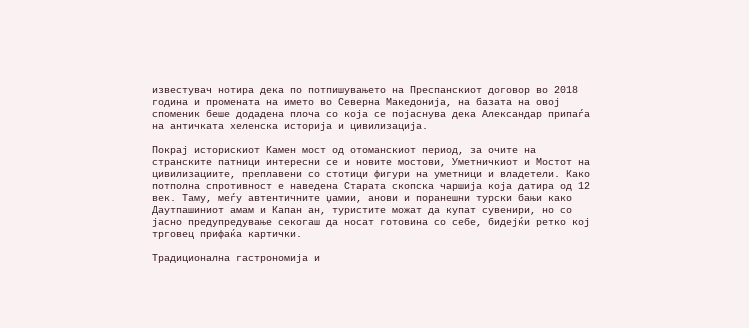известувач нотира дека по потпишувањето на Преспанскиот договор во 2018 година и промената на името во Северна Македонија, на базата на овој споменик беше додадена плоча со која се појаснува дека Александар припаѓа на античката хеленска историја и цивилизација.

Покрај историскиот Камен мост од отоманскиот период, за очите на странските патници интересни се и новите мостови, Уметничкиот и Мостот на цивилизациите, преплавени со стотици фигури на уметници и владетели. Како потполна спротивност е наведена Старата скопска чаршија која датира од 12 век. Таму, меѓу автентичните џамии, анови и поранешни турски бањи како Даутпашиниот амам и Капан ан, туристите можат да купат сувенири, но со јасно предупредување секогаш да носат готовина со себе, бидејќи ретко кој трговец прифаќа картички.

Традиционална гастрономија и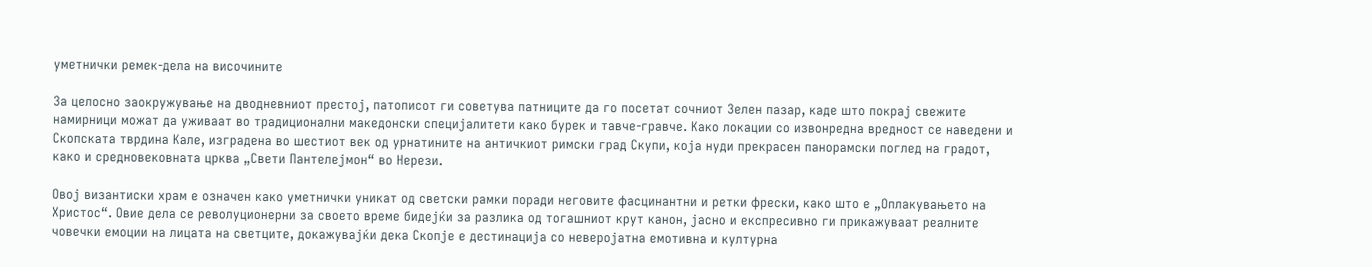уметнички ремек-дела на височините

За целосно заокружување на дводневниот престој, патописот ги советува патниците да го посетат сочниот Зелен пазар, каде што покрај свежите намирници можат да уживаат во традиционални македонски специјалитети како бурек и тавче-гравче. Како локации со извонредна вредност се наведени и Скопската тврдина Кале, изградена во шестиот век од урнатините на античкиот римски град Скупи, која нуди прекрасен панорамски поглед на градот, како и средновековната црква „Свети Пантелејмон“ во Нерези.

Овој византиски храм е означен како уметнички уникат од светски рамки поради неговите фасцинантни и ретки фрески, како што е „Оплакувањето на Христос“. Овие дела се револуционерни за своето време бидејќи за разлика од тогашниот крут канон, јасно и експресивно ги прикажуваат реалните човечки емоции на лицата на светците, докажувајќи дека Скопје е дестинација со неверојатна емотивна и културна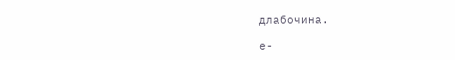длабочина.

е-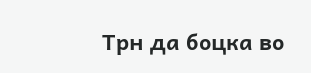Трн да боцка во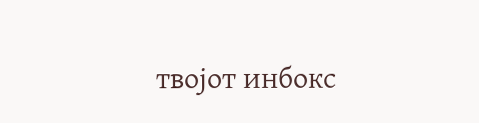твојот инбокс